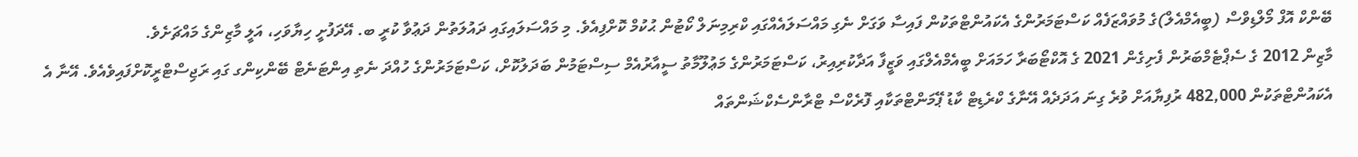ބޭންކް އޮފް މޯލްޑިވްސް (ބީއެމްއެލް)ގެ މުވައްޒަފެއް ކަސްޓަމަރުންގެ އެކައުންޓްތަކުން ފައިސާ ވަގަށް ނެގި މައްސަލައެއްގައި ކްރިމިނަލް ކޯޓުން ޙުކުމް ކޮށްފިއެވެ. މި މައްސަލައިގައި ދައުލަތުން ދަޢުވާ ކުރީ ބ. އޭދަފުށީ ހިޔާވަހި، އަލީ މާޒިންގެ މައްޗަށެވެ.
މާޒިން 2012 ގެ ސެޕްޓެމްބަރުން ފެށިގެން 2021 ގެ އޮކްޓޯބަރާ ހަމައަށް ބީއެމްއެލްގައި ވަޒީފާ އަދާކުރިއިރު، ކަސްޓަމަރުންގެ މަޢުލޫމާތު ސީއާރުއެމް ސިސްޓަމުން ބަދަލުކޮށް، ކަސްޓަމަރުންގެ ހުއްދަ ނެތި އިންޓަނެޓް ބޭންކިންގ ގައި ރަޖިސްޓްރީކޮށްފައިވެއެވެ. އޭނާ އެ އެކައުންޓްތަކުން 482,000 ރުފިޔާއަށް ވުރެ ގިނަ އަދަދެއް އޭނާގެ ކްރެޑިޓް ކާޑު ޕޭމަންޓްތަކާއި ފޮރެކްސް ޓްރާންސެކްޝަންތައް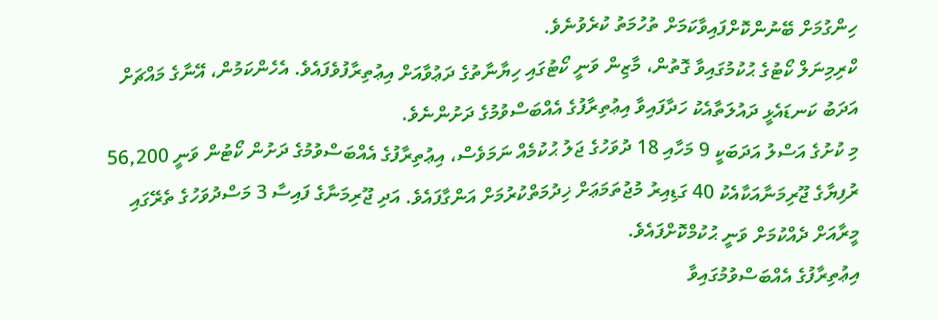ހިންގުމަށް ބޭނުންކޮށްފައިވާކަމަށް ތުހުމަތު ކުރެވުނެވެ.
ކްރިމިނަލް ކޯޓުގެ ޙުކުމުގައިވާ ގޮތުން، މާޒިން ވަނީ ކޯޓުގައި ހިޔާނާތުގެ ދަޢުވާއަށް އިޢުތިރާފުވެފައެވެ. އެހެންކަމުން، އޭނާގެ މައްޗަށް އަދަބު ކަނޑައެޅީ ދައުލަތާއެކު ހަދާފައިވާ އިޢުތިރާފުގެ އެއްބަސްވުމުގެ ދަށުންނެވެ.
މި ކުށުގެ އަސްލު އަދަބަކީ 9 މަހާއި 18 ދުވަހުގެ ޖަލު ޙުކުމެއް ނަމަވެސް، އިޢުތިރާފުގެ އެއްބަސްވުމުގެ ދަށުން ކޯޓުން ވަނީ 56,200 ރުފިޔާގެ ޖޫރިމަނާއަކާއެކު 40 ގަޑިއިރު މުޖުތަމަޢަށް ޚިދުމަތްކުރުމަށް އަންގާފައެވެ. އަދި ޖޫރިމަނާގެ ފައިސާ 3 މަސްދުވަހުގެ ތެރޭގައި މީރާއަށް ދެއްކުމަށް ވަނީ ޙުކުމްކޮށްފައެވެ.
އިޢުތިރާފުގެ އެއްބަސްވުމުގައިވާ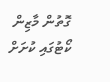ގޮތުން މާޒިން ކޯޓުގައި ކުށަށް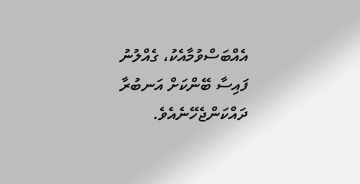އެއްބަސްވުމާއެކު، ގެއްލުނު ފައިސާ ބޭންކަށް އަނބުރާ ދައްކަންޖެހޭނެއެވެ.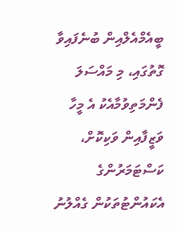ބީއެމްއެލްއިން ބުނެފައިވާ ގޮތުގައި، މި މައްސަލަ ފެންމަތިވުމާއެކު އެ މީހާ ވަޒީފާއިން ވަކިކޮށް، ކަސްޓަމަރުންގެ އެކައުންޓުތަކުން ގެއްލުނު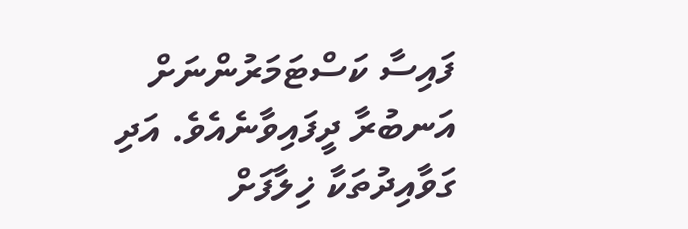ފައިސާ ކަސްޓަމަރުންނަށް އަނބުރާ ދީފައިވާނެއެވެ. އަދި ގަވާއިދުތަކާ ޚިލާފަށް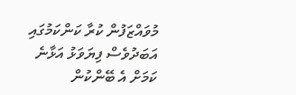މުވައްޒަފުން ކުރާ ކަންކަމުގައި އަބަދުވެސް ފިޔަވަޅު އަޅާނެ ކަމަށް އެ ބޭންކުން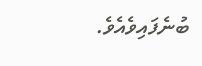ބުނެފައިވެއެވެ.